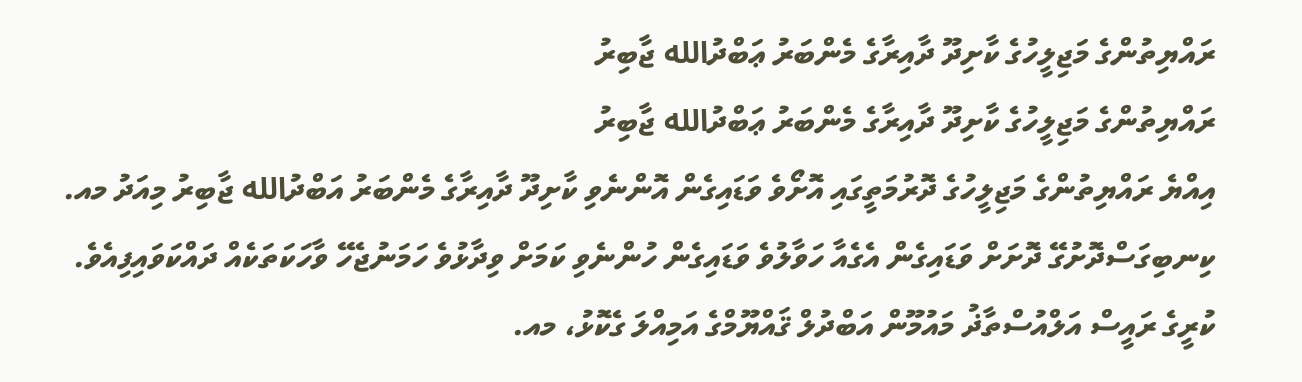ރައްޔިތުންގެ މަޖިލީހުގެ ކާށިދޫ ދާއިރާގެ މެންބަރު ޢަބްދުالله ޖާބިރު
ރައްޔިތުންގެ މަޖިލީހުގެ ކާށިދޫ ދާއިރާގެ މެންބަރު ޢަބްދުالله ޖާބިރު
އިއްޔެ ރައްޔިތުންގެ މަޖިލީހުގެ ދޮރުމަތީގައި އޮށޯވެ ވަޑައިގެން އޮންނެވި ކާށިދޫ ދާއިރާގެ މެންބަރު އަބްދުالله ޖާބިރު މިއަދު މއ. ކިނބިގަސްދޮށުގޭ ދޮށަށް ވަޑައިގެން އެގެއާ ހަވާލުވެ ވަޑައިގެން ހުންނެވި ކަމަށް ވިދާޅުވެ ހަމަނުޖެހޭ ވާހަކަތަކެއް ދައްކަވައިފިއެވެ.
ކުރީގެ ރައީސް އަލްއުސްތާޛު މައުމޫން އަބްދުލް ޤައްޔޫމްގެ އަމިއްލަ ގެކޮޅު، މއ.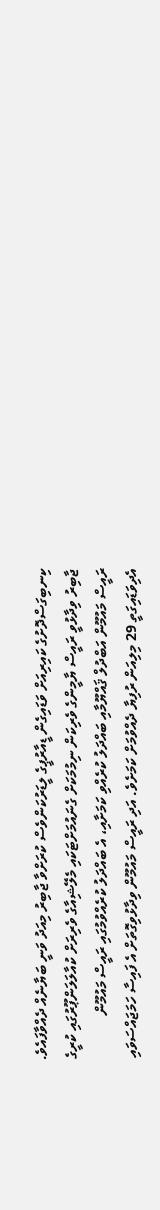ކިނބިގަސްދޮށުގެ ކައިރިއަށް ވަޑައިގެން ޑީއާރުޕީގެ ލީޑަރުކަންވެސް ކުރަށްވާ ޖާބިރު މިއަދު ވަނީ ބަޔާނެއް ދެއްވާފައެވެ.
ޖާބިރު ވިދާޅުވީ ރައީސް ޔާމީންގެ ވެރިކަން ނިމުމަކަށް ގެނައުމަށްޓަކައި މެލޭޝިއާގެ ވެރިރަށް ކުއާލަލަންޕޫރުގައި ކުރީގެ ރައީސް މައުމޫން އަބްދުލް ޤައްޔޫމާއި ބައްދަލު ކުރެއްވި ކަމަށާއި، އެ ބައްދަލު ކުރެއްވުމުގައި ރައީސް މައުމޫން އެދިވަޑައިގަތީ 29 މިލިއަން ރުފިޔާ ދެއްވުމަށް ކަމަށެވެ. އަދި ރައީސް މައުމޫން ވިދާޅުވިގޮތަށް އެ ފައިސާ ހަމަޖައްސަވައި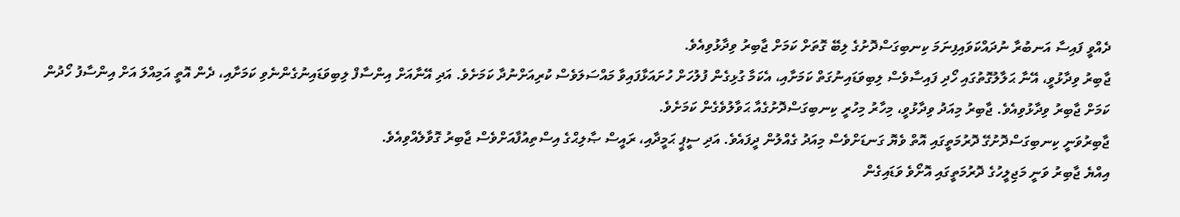ދެއްވީ ފައިސާ އަނބުރާ ނުދައްކަވައިފިނަމަ ކިނބިގަސްދޮށުގެ ލިބޭ ގޮތަށް ކަމަށް ޖާބިރު ވިދާޅުވިއެވެ.
ޖާބިރު ވިދާޅުވީ، އޭނާ ޙަލާލުގޮތުގައި ހޯދި ފައިސާވެސް ލިބިވަޑައިނުގަތް ކަމަށާއި، އެކަމާ ގުޅިގެން ފުލުހަށް ހުށައަޅާފައިވާ މައްސަލަވެސް ކުރިއަށްނުދާ ކަމަށެވެ. އަދި އޭނާއަށް އިންސާފް ލިބިވަޑައިނުގެންނެވި ކަމަށާއި، ދެން އޮތީ އަމިއްލަ އަށް އިންސާފު ހޯދުން ކަމަށް ޖާބިރު ވިދާޅުވިއެވެ. ޖާބިރު މިއަދު ވިދާޅުވީ، މިހާރު މިހުރީ ކިނބިގަސްދޮށުގެއާ ޙަވާލުވެގެން ކަމަށެވެ.
ޖާބިރުވަނީ ކިނބިގަސްދޮށުގޭ ދޮރުމަތީގައި އޮތް ވެޔޮ ގަނޑަށްވެސް މިއަދު ގެއްލުން ދީފައެވެ. އަދި ސީޕީ ޙަމީދާއި، ރައީސް ޞާލިޙްގެ އިސްތިއުފާއަށްވެސް ޖާބިރު ގޮވާލެއްވިއެވެ.
އިއްޔެ ޖާބިރު ވަނީ މަޖިލީހުގެ ދޮރުމަތީގައި އޮށޯވެ ވަޑައިގެން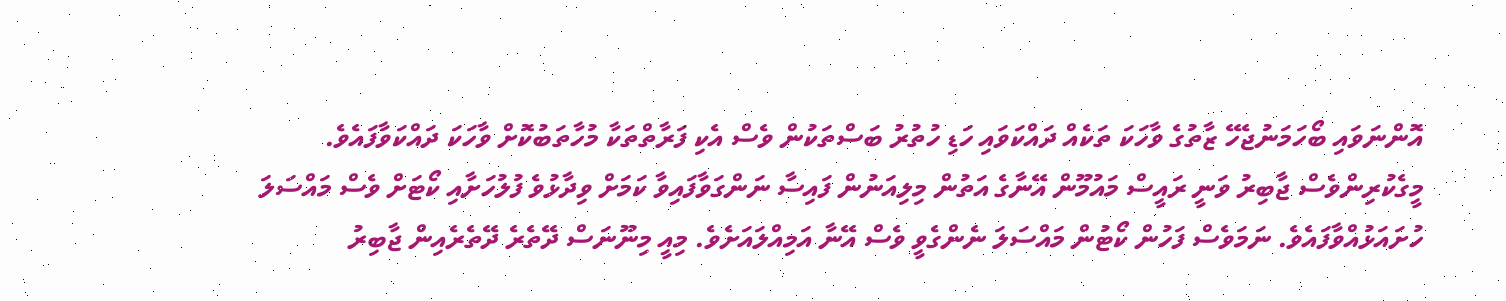އޮންނަވައި ބޯހަމަނުޖެހޭ ޒާތުގެ ވާހަކަ ތަކެއް ދައްކަވައި ހަޑި ހުތުރު ބަސްތަކުން ވެސް އެކި ފަރާތްތަކާ މުހާތަބުކޮށް ވާހަކަ ދައްކަވާފައެވެ.
މީގެކުރިންވެސް ޖާބިރު ވަނީ ރައީސް މައުމޫން އޭނާގެ އަތުން މިލިއަނުން ފައިސާ ނަންގަވާފައިވާ ކަމަށް ވިދާޅުވެ ފުލުހަށާއި ކޯޓަށް ވެސް މައްސަލަ ހުށައަޅުއްވާފައެވެ. ނަމަވެސް ފަހުން ކޯޓުން މައްސަލަ ނެންގެވީ ވެސް އޭނާ އަމިއްލައަށެވެ. މިއީ މިނޫނަސް ދޭތެރެ ދޭތެރެއިން ޖާބިރު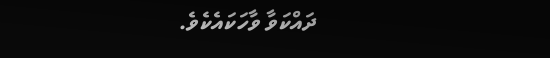ދައްކަވާ ވާހަކައެކެވެ.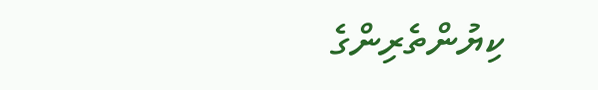ކިޔުންތެރިންގެ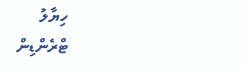ހިޔާލު
ޓްރެންޑިން